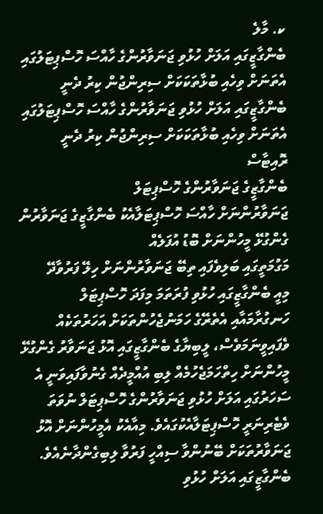ކ. މާލެ
ބެންގާޒީގައި އަލަށް ހުޅުވި ޖަނަވާރުންގެ ހާއްސަ ހޮސްޕިޓަލުގައި އެތަނަށް ވިހެއި ބުޅާތަކަކަށް ސިރިންޖުން ކިރު ދެނީ
ބެންގާޒީގައި އަލަށް ހުޅުވި ޖަނަވާރުންގެ ހާއްސަ ހޮސްޕިޓަލުގައި އެތަނަށް ވިހެއި ބުޅާތަކަކަށް ސިރިންޖުން ކިރު ދެނީ
ރޮއިޓާސް
ބެންގާޒީގެ ޖަނަވާރުންގެ ހޮސްޕިޓަލް
ޖަނަވާރުންނަށް ހާއްސަ ހޮސްޕިޓަލާއެކު ބެންގާޒީގެ ޖަނަވާރުން ގެންގުޅޭ މީހުންނަށް ބޮޑު އުފަލެއް
މަގުމަތީގައި ބަލިވެފައި ތިބޭ ޖަނަވާރުންނަށް ހިލޭ ފަރުވާދޭ
މިއީ ބެންގާޒީގައި ހުޅުވި ފުރަތަމަ މިފަދަ ހޮސްޕިޓަލް
ހަނގުރާމައާއި އެތެރޭގެ ހަމަނުޖެހުންތަކަށް އަހަރުތަކެއް ވެފައިވީނަމަވެސް، ލީބިޔާގެ ބެންގާޒީގައި އޮޅު ޖަނަވާރު ގެންގުޅޭ މީހުންނަށް ހިތްހަމަޖެހުމެއް ލިބި އުއްމީދެއް ގެނުވާފައިވަނީ އެ ސަހަރުގައި އަލަށް ހުޅުވި ޖަނަވާރުންގެ ހޮސްޕިޓަލް ނުވަތަ ވެޓެރިނަރީ ހޮސްޕިޓަލާއެކުގައެވެ. މިއާއެކު އެމީހުންނަށް އޮޅު ޖަނަވާރުތަކަށް ބޭނުންވާ ސިއްހީ ފަރުވާ ލިބިގެންދާނެއެވެ.
ބެންގާޒީގައި އަލަށް ހުޅުވި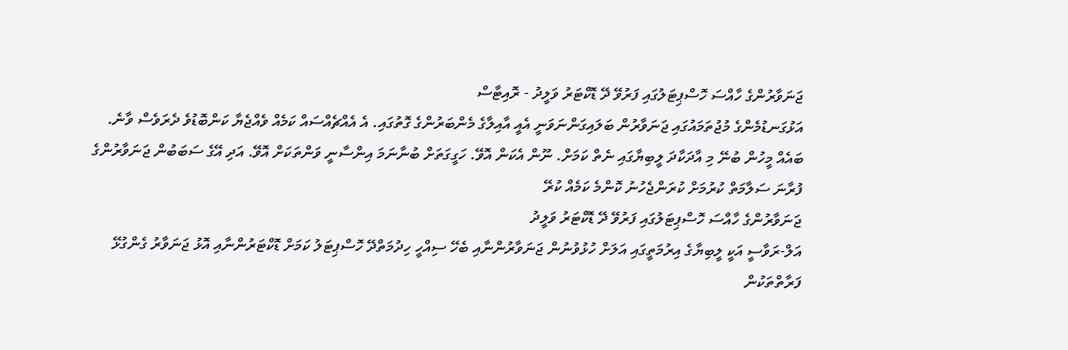ޖަނަވާރުންގެ ހާއްސަ ހޮސްޕިޓަލުގައި ފަރުވޭ ދޭ ޑޮކްޓަރު ވަލީދު - ރޮއިޓާސް
އަޅުގަނޑުމެންގެ މުޖުތަމައުގައި ޖަނަވާރުން ބަލައިގަންނަވަނީ އެއީ އާއިލާގެ މެންބަރުންގެ ގޮތުގައި. އެ އެއްޗެއްސައް ކަމެއް ވެއްޖެޔާ ކަންބޮޑުވެ ދެރަވެސް ވާނެ. ބައެއް މީހުން ބުނޭ މި އާދަކާދަ ލީބިޔާގައި ނެތް ކަމަށް. ނޫން އެކަން އޮވޭ. ހަގީގަތަށް ބުނާނަމަ އިންސާނީ ވަންތަކަށް އޮވޭ. އަދި އޭގެ ސަބަބުން ޖަނަވާރުންގެ ފުރާނަ ސަލާމަތް ކުރުމަށް ކުރަންޖެހުނު ކޮންމެ ކަމެއް ކުރޭ
ޖަނަވާރުންގެ ހާއްސަ ހޮސްޕިޓަލުގައި ފަރުވޭ ދޭ ޑޮކްޓަރު ވަލީދު
އަލް-ރަވާސީ އަކީ ލީބިޔާގެ އިރުމަތީގައި އަލަށް ހުޅުވުނުން ޖަނަވާރުންނާއި ބެހޭ ސިއްހީ ހިދުމަތްދޭ ހޮސްޕިޓަލު ކަމަށް ޑޮކްޓަރުންނާއި އޮޅު ޖަނަވާރު ގެންގުޅޭ ފަރާތްތަކުން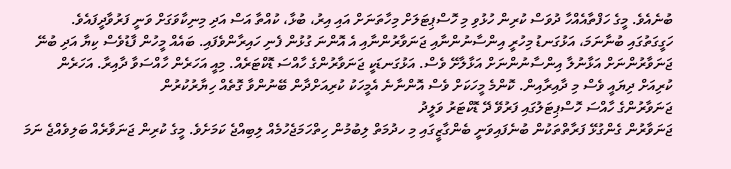ބުނެއެވެ. މީގެ ހަފްތާއެއްހާ ދުވަސް ކުރިން ހުޅުވި މި ހޮސްޕިޓަލަށް މިހާތަނަށް އައި އިރު، ބުޅާ، ކުއްތާ އަސް އަދި މިނިކާވަގަށް ވަނީ ފަރުވާދީފައެވެ.
ހަގީގަތުގައި ބުނާނަމަ، އަޅުގަނޑު މިހުރީ އިންސާނުންނާއި ޖަނަވާރުންނާއި އެ އޮންނަ ގުޅުން ފެނި ހައިރާންވެފައި. ބައެއް މީހުން ފާޑުވެސް ކިޔާ އަދި ބުނޭ ޖަނަވާރުންނަށް އަޅާނުލާ އިންސާނުންނަށް އަޅާލާށޭ ވެސް. އަޅުގަނޑަކީ ޖަނަވާރުންގެ ހާއްސަ ޑޮކްޓަރެއް. މިއީ އަހަރެން ހާއްސަވާ ދާއިރާ. އަހަރެން ކުރިއަށް ދިޔައީ ވެސް މި ދާއިރާއިން. ކޮންމެ މީހަކަށް ވެސް އޮންނާނެ އެމީހަކު ކުރިއަށްދާން ބޭނުންވާ ގޮތެއް ހިޔާރުކުރުން
ޖަނަވާރުންގެ ހާއްސަ ހޮސްޕިޓަލުގައި ފަރުވޭ ދޭ ޑޮކްޓަރު ވަލީދު
ޖަނަވާރުން ގެންގުޅޭ ފަރާތްތަކުން ބުނެފައިވަނީ ބެންގާޒީގައި މި ހދުމަތް ލިބުމުން ހިތްހަމަޖެހުމެއް ލިބިއްޖެ ކަމަށެވެ. މީގެ ކުރިން ޖަނަވާރެއް ބަލިވެއްޖެ ނަމަ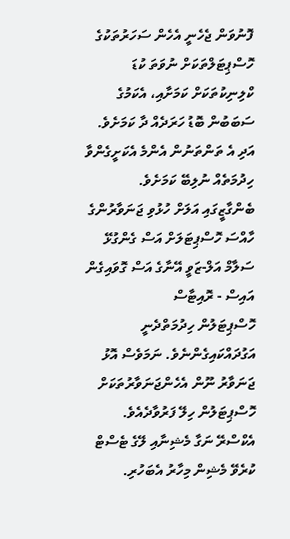ފޮނުވަން ޖެހެނީ އެހެން ސަހަރުތަކުގެ ހޮސްޕިޓަލްތަކަށް ނުވަތަ ކުޑަ ކްލިނިކުތަކަށް ކަމަށާއި، އެކަމުގެ ސަބަބުން ބޮޑު ހަރަދެއް ދާ ކަމަށެވެ. އަދި އެ ތަންތަނުން އެންމެ އެކަށީގެންވާ ހިދުމަތެއް ނުލިބޭ ކަމަށެވެ.
ބެންގާޒީގައި އަލަށް ހުޅުވި ޖަނަވާރުންގެ ހާއްސަ ހޮސްޕިޓަލަށް އަސް ގެންގުޅޭ ސަލާމް އަލް-ޒަވީ އޭނާގެ އަސް ގޮވައިގެން އައިސް - ރޮއިޓާސް
ހޮސްޕިޓަލުން ހިދުމަތްދެނީ އަގުދައްކައިގެންނެވެ. ނަމަވެސް އޮޅު ޖަނަވާރު ނޫން އެހެންޖަނަވާރުތަކަށް ހޮސްޕިޓަލުން ހިލޭ ފަރުވާދެއެވެ.
އެކްސްރޭ ނަގާ މެޝިނާއި ލޭގެ ޓެސްޓް ކުރެވޭ މެޝިން މިހާރު އެބަހުރި.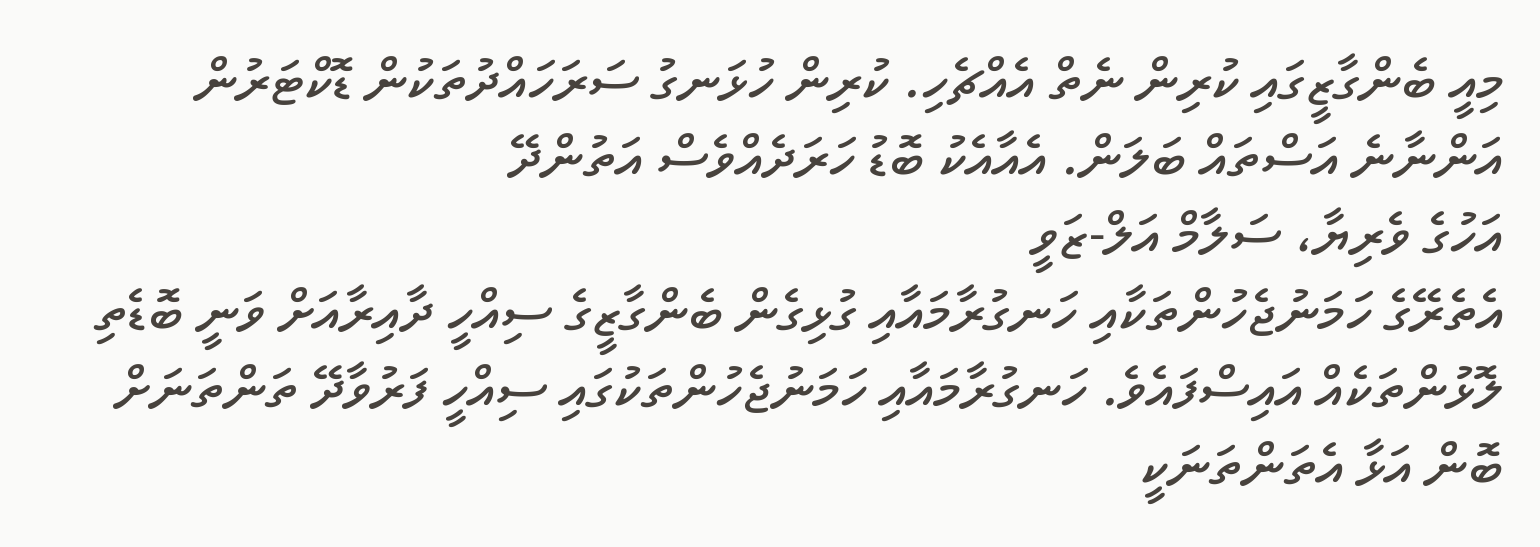މިއީ ބެންގާޒީގައި ކުރިން ނެތް އެއްޗެހި. ކުރިން ހުޅަނގު ސަރަހައްދުތަކުން ޑޮކްޓަރުން އަންނާނެ އަސްތައް ބަލަން. އެއާއެކު ބޮޑު ހަރަދެއްވެސް އަތުންދޭ
އަހުގެ ވެރިޔާ، ސަލާމް އަލް-ޒަވީ
އެތެރޭގެ ހަމަނުޖެހުންތަކާއި ހަނގުރާމައާއި ގުޅިގެން ބެންގާޒީގެ ސިއްހީ ދާއިރާއަށް ވަނީ ބޮޑެތި ލޮޅުންތަކެއް އައިސްފައެވެ. ހަނގުރާމައާއި ހަމަނުޖެހުންތަކުގައި ސިއްހީ ފަރުވާދޭ ތަންތަނަށް ބޮން އަޅާ އެތަންތަނަކީ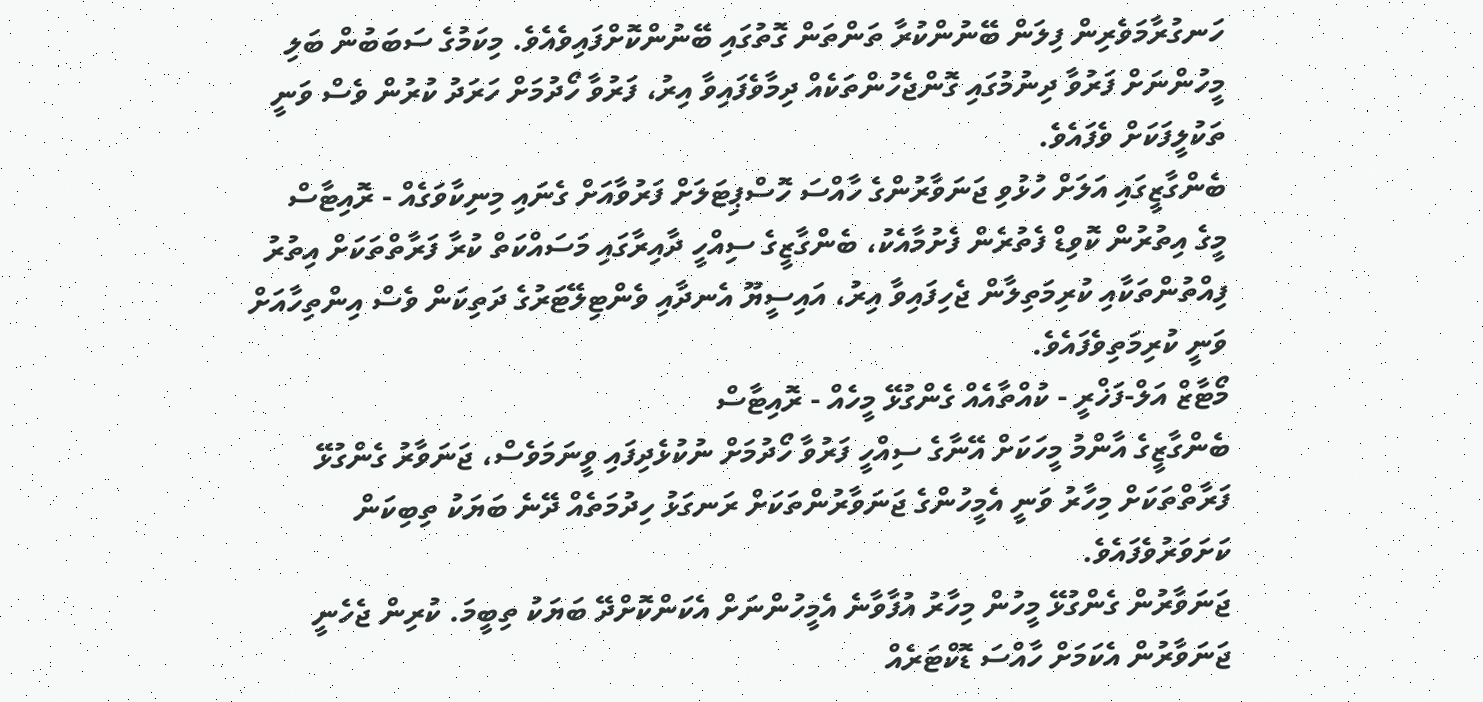ހަނގުރާމަވެރިން ފިލަން ބޭނުންކުރާ ތަންތަން ގޮތުގައި ބޭނުންކޮށްފައިވެއެވެ. މިކަމުގެ ސަބަބުން ބަލި މީހުންނަށް ފަރުވާ ދިނުމުގައި ގޮންޖެހުންތަކެއް ދިމާވެފައިވާ އިރު، ފަރުވާ ހޯދުމަށް ހަރަދު ކުރުން ވެސް ވަނީ ތަކުލީފަކަށް ވެފައެވެ.
ބެންގާޒީގައި އަލަށް ހުޅުވި ޖަނަވާރުންގެ ހާއްސަ ހޮސްޕިޓަލަށް ފަރުވާއަށް ގެނައި މިނިކާވަގެއް - ރޮއިޓާސް
މީގެ އިތުރުން ކޮވިޑް ފެތުރެން ފެށުމާއެކު، ބެންގާޒީގެ ސިއްހީ ދާއިރާގައި މަސައްކަތް ކުރާ ފަރާތްތަކަށް އިތުރު ފިއްތުންތަކާއި ކުރިމަތިލާން ޖެހިފައިވާ އިރު، އައިސީޔޫ އެނދާއި ވެންޓިލޭޓަރުގެ ދަތިކަން ވެސް އިންތިހާއަށް ވަނީ ކުރިމަތިވެފައެވެ.
މޯޓާޒް އަލް-ފަޚްރީ - ކުއްތާއެއް ގެންގުޅޭ މީހެއް - ރޮއިޓާސް
ބެންގާޒީގެ އާންމު މީހަކަށް އޭނާގެ ސިއްހީ ފަރުވާ ހޯދުމަށް ނުކުޅެދިފައި ވީނަމަވެސް، ޖަނަވާރު ގެންގުޅޭ ފަރާތްތަކަށް މިހާރު ވަނީ އެމީހުންގެ ޖަނަވާރުންތަކަށް ރަނގަޅު ހިދުމަތެއް ދޭނެ ބަޔަކު ތިބިކަން ކަށަވަރުވެފައެވެ.
ޖަނަވާރުން ގެންގުޅޭ މީހުން މިހާރު އުފާވާނެ އެމީހުންނަށް އެކަންކޮށްދޭ ބަޔަކު ތިބީމަ. ކުރިން ޖެހެނީ ޖަނަވާރުން އެކަމަށް ހާއްސަ ޑޮކްޓަރެއް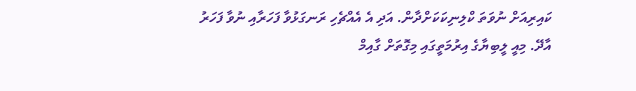ކައިރިއަށް ނުވަތަ ކްލިނިކަކަށްދާން. އަދި އެ އެއްޗެހި ރަނގަޅުވާ ފަހަރާއި ނުވާ ފަހަރު އާދޭ. މިއީ ލީބިޔާގެ އިރުމަތީގައި މިގޮތަށް ގާއިމް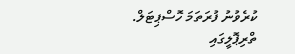ކުރެވުނު ފުރަތަމަ ހޮސްޕިޓަލް. ތްރިޕޮލީގައި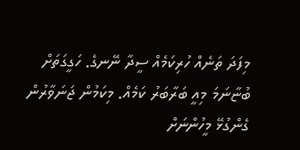މިފަދަ ތަނެއް ހުރިކަމެއް ސީދާ ނޭނގެ. ހަގީގަތަށް ބުޏާނަމަ މިއީ ބަރާބަރު ކަމެއް. މިކަމުން ޖަނަވާރުން ގެންގުޅޭ މީހުންނަށް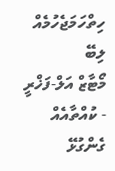ހިތްހަމަޖެހުމެއް ލިބޭ
މޯޓާޒް އަލް-ފަޚްރީ - ކުއްތާއެއް ގެންގުޅޭ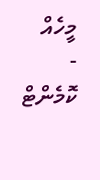މީހެއް
- ކޮމެންޓް